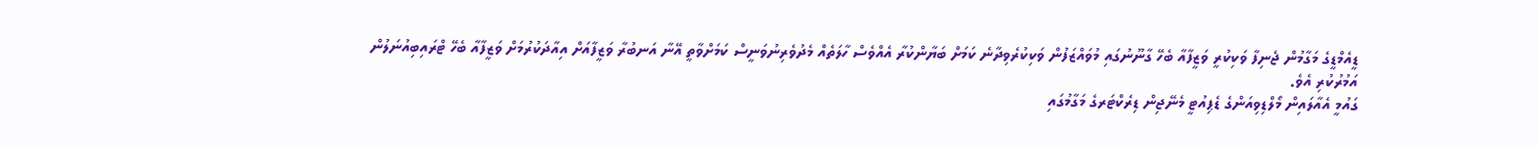ޑީއެމްޑީގެ މަގާމުން ޖެނިފާ ވަކިކުރީ ވަޒީފާއާ ބެހޭ ގާނޫނުގައި މުވައްޒަފުން ވަކިކުރެވިދާނެ ކަމަށް ބަޔާންކުރާ އެއްވެސް ހާލަތެއް މެދުވެރިނުވަނީސް ކަމަށްވާތީ އޭނާ އަނބުރާ ވަޒީފާއަށް އިއާދަކުރުމަށް ވަޒީފާއާ ބެހޭ ޓްރައިބިއުނަލުން އަމުރުކުރި އެވެ.
ގައުމީ އެއާލައިން މޯލްޑިވިއަންގެ ޑެޕިއުޓީ މެނޭޖިން ޑިރެކްޓަރގެ މަގާމުގައި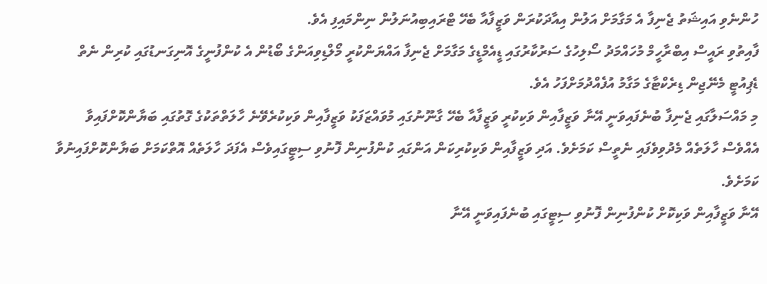ހުންނެވި އައިޝަތު ޖެނިފާ އެ މަގާމަށް އަލުން އިއާދަކުރަން ވަޒީފާއާ ބެހޭ ޓްރައިބިއުނަލުން ނިންމައިފި އެވެ.
ފާއިތުވި ރައީސް އިބްރާހީމް މުހައްމަދު ސޯލިހުގެ ސަރުކާރުގައި ޑީއެމްޑީގެ މަގާމަށް ޖެނިފާ އައްޔަންކުރީ މޯލްޑިވިއަންގެ ބޯޑުން އެ ކުންފުނީގެ އޮނިގަނޑުގައި ކުރިން ނެތް ޑެޕިއުޓީ މެނޭޖިން ޑިރެކްޓާގެ މަގާމު އުފެއްދުމަށްފަހު އެވެ.
މި މައްސަލާގައި ޖެނިފާ ބުނެފައިވަނީ އޭނާ ވަޒީފާއިން ވަކިކުރީ ވަޒީފާއާ ބެހޭ ގާނޫނުގައި މުވައްޒަފަކު ވަޒީފާއިން ވަކިކުރެވޭނެ ހާލަތްތަކުގެ ގޮތުގައި ބަޔާންކޮށްފައިވާ އެއްވެސް ހާލަތެއް މެދުވިވެފައި ނެތީސް ކަމަށެވެ. އަދި ވަޒީފާއިން ވަކިކުރިކަން އަންގައި ކުންފުނިން ފޮނުވި ސިޓީގައިވެސް އެފަދަ ހާލަތެއް އޮތްކަމަށް ބަޔާންކޮށްފައިނުވާ ކަމަށެވެ.
އޭނާ ވަޒީފާއިން ވަކިކޮށް ކުންފުނިން ފޮނުވި ސިޓީގައި ބުނެފައިވަނީ އޭނާ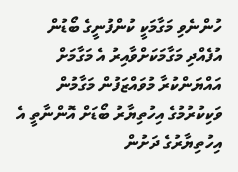ހުންނެވި މަގާމަކީ ކުންފުނީގެ ބޯޑުން އުފެއްދި މަގާމަކަށްވާއިރު އެ މަގާމަށް އައްޔަންކުރާ މުވައްޒަފުން މަގާމުން ވަކިކުރުމުގެ އިހުތިޔާރު ބޯޑަށް އޮންނާތީ އެ އިހުތިޔާރުގެ ދަށުން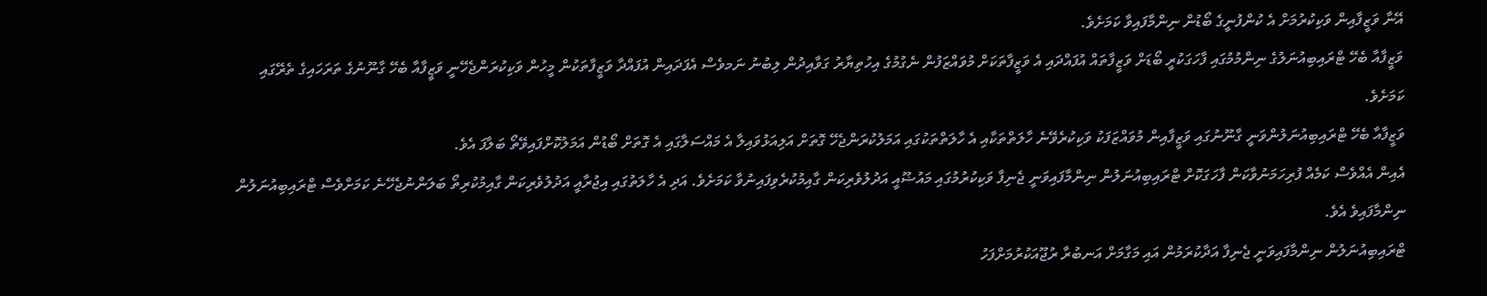އޭނާ ވަޒީފާއިން ވަކިކުރުމަށް އެ ކުންފުނީގެ ބޯޑުން ނިންމާފައިވާ ކަމަށެވެ.
ވަޒީފާއާ ބެހޭ ޓްރައިބިއުނަލުގެ ނިންމުމުގައި ފާހަގަކުރީ ބޯޑަށް ވަޒީފާތައް އުފައްދައި އެ ވަޒީފާތަކަށް މުވައްޒަފުން ނެގުމުގެ އިހުތިޔާރު ގަވާއިދުން ލިބުނު ނަމވެސް އެފަދައިން އުފައްދާ ވަޒީފާތަކުން މީހުން ވަކިކުރަންޖެހޭނީ ވަޒީފާއާ ބެހޭ ގާނޫނުގެ ތަރަހައިގެ ތެރޭގައި ކަމަށެވެ.
ވަޒީފާއާ ބެހޭ ޓްރައިބިއުނަލުންވަނީ ގާނޫނުގައި ވަޒީފާއިން މުވައްޒަފަކު ވަކިކުރެވޭނެ ހާލަތްތަކާއި އެ ހާލަތްތަކުގައި އަމަލުކުރަންޖެހޭ ގޮތަށް އަލިއަޅުވައިލާ އެ މައްސަލާގައި އެ ގޮތަށް ބޯޑުން އަމަލުކޮށްފައިވޭތޯ ބަލާފަ އެވެ.
އެއިން އެއްވެސް ކަމެއް ފުރިހަމަނުވާކަން ފާހަގަކޮށް ޓްރައިބިއުނަލުން ނިންމާފައިވަނީ ޖެނިފާ ވަކިކުރުމުގައި މައުޟޫއީ އަދުލުވެރިކަން ގާއިމުކުރެވިފައިނުވާ ކަމަށެވެ. އަދި އެ ހާލަތުގައި އިޖުރާއީ އަދުލުވެރިކަން ގާއިމުކުރިތޯ ބަލަންނުޖެހޭނެ ކަމަށްވެސް ޓްރައިބިއުނަލުން ނިންމާފައިވެ އެވެ.
ޓްރައިބިއުނަލުން ނިންމާފައިވަނީ ޖެނިފާ އަދާކުރަމުން އައި މަގާމަށް އަނބުރާ ރުޖޫއަކުރުމަށްފަހު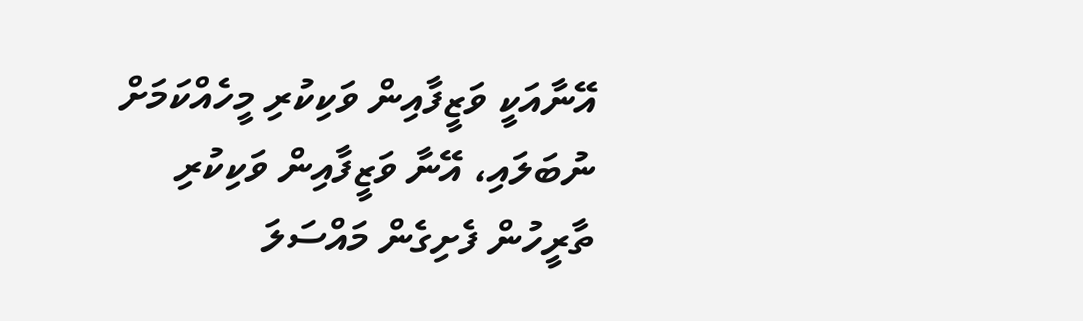އޭނާއަކީ ވަޒީފާއިން ވަކިކުރި މީހެއްކަމަށް ނުބަލައި، އޭނާ ވަޒީފާއިން ވަކިކުރި ތާރީހުން ފެށިގެން މައްސަލަ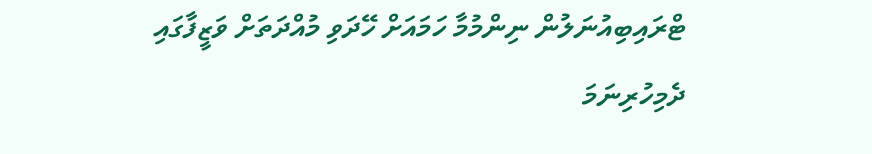ޓްރައިބިއުނަލުން ނިންމުމާ ހަމައަށް ހޭދަވި މުއްދަތަށް ވަޒީފާގައި ދެމިހުރިނަމަ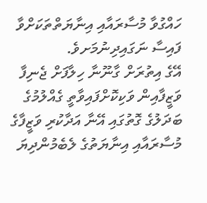ހައްގުވާ މުސާރައާއި އިނާޔަތްތަކަށްވާ ފައިސާ ނަގައިދިނުމަށވެ.
އޭގެ އިތުރަށް ގާނޫނާ ހިލާފަށް ޖެނިފާ ވަޒީފާއިން ވަކިކޮށްފައިވާތީ ގެއްލުމުގެ ބަދަލުގެ ގޮތުގައި އޭނާ އަދާކުރި ވަޒީފާގެ މުސާރައާއި އިނާޔަތުގެ ލެބެމުންދިޔަ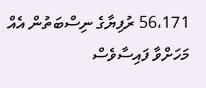56،171 ރުފިޔާގެ ނިސްބަތުން އެއް މަހަށްވާ ފައިސާވެސް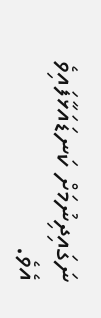ނަގައިދިނުމަށް ކަނޑައަޅާފައިވެ އެވެ.